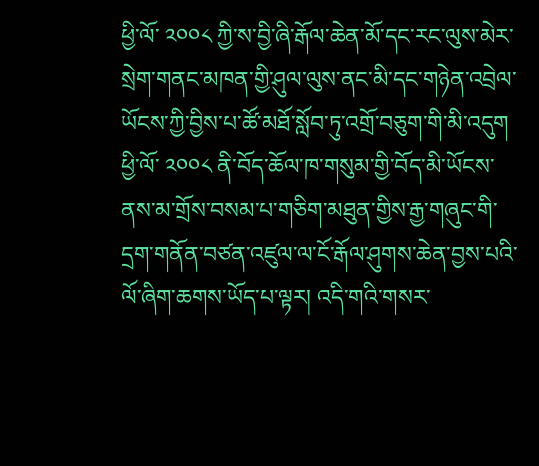ཕྱི་ལོ་ ༢༠༠༨ ཀྱི་ས་བྱི་ཞི་རྒོལ་ཆེན་མོ་དང་རང་ལུས་མེར་སྲེག་གནང་མཁན་གྱི་ཤུལ་ལུས་ནང་མི་དང་གཉེན་འབྲེལ་ཡོངས་ཀྱི་བྱིས་པ་ཚོ་མཐོ་སློབ་ཏུ་འགྲོ་བཅུག་གི་མི་འདུག
ཕྱི་ལོ་ ༢༠༠༨ ནི་བོད་ཆོལ་ཁ་གསུམ་གྱི་བོད་མི་ཡོངས་ནས་མ་གྲོས་བསམ་པ་གཅིག་མཐུན་གྱིས་རྒྱ་གཞུང་གི་དྲག་གནོན་བཙན་འཛུལ་ལ་ངོ་རྒོལ་ཤུགས་ཆེན་བྱས་པའི་ལོ་ཞིག་ཆགས་ཡོད་པ་ལྟར། འདི་གའི་གསར་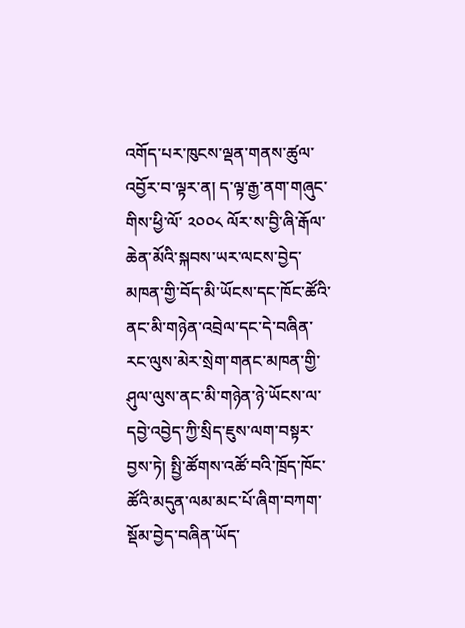འགོད་པར་ཁུངས་ལྡན་གནས་ཚུལ་འབྱོར་བ་ལྟར་ན། ད་ལྟ་རྒྱ་ནག་གཞུང་གིས་ཕྱི་ལོ་ ༢༠༠༨ ལོར་ས་བྱི་ཞི་རྒོལ་ཆེན་མོའི་སྐབས་ཡར་ལངས་བྱེད་མཁན་གྱི་བོད་མི་ཡོངས་དང་ཁོང་ཚོའི་ནང་མི་གཉེན་འབྲེལ་དང་དེ་བཞིན་རང་ལུས་མེར་སྲེག་གནང་མཁན་གྱི་ཤུལ་ལུས་ནང་མི་གཉེན་ཉེ་ཡོངས་ལ་དབྱེ་འབྱེད་ཀྱི་སྲིད་ཇུས་ལག་བསྟར་བྱས་ཏེ། སྤྱི་ཚོགས་འཚོ་བའི་ཁྲོད་ཁོང་ཚོའི་མདུན་ལམ་མང་པོ་ཞིག་བཀག་སྡོམ་བྱེད་བཞིན་ཡོད་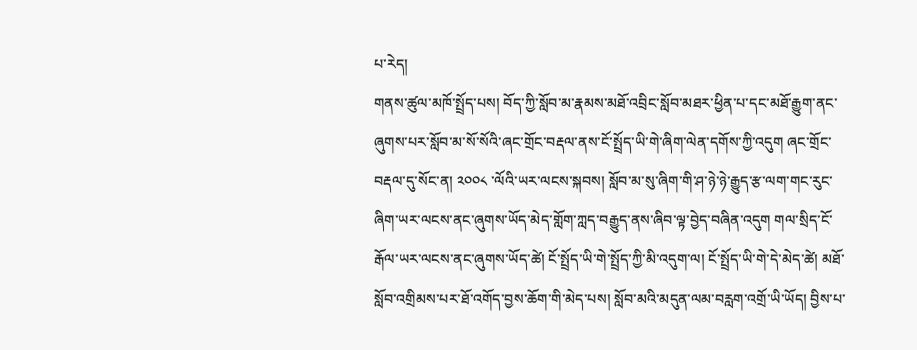པ་རེད།
གནས་ཚུལ་མཁོ་སྤྲོད་པས། བོད་ཀྱི་སློབ་མ་རྣམས་མཐོ་འབྲིང་སློབ་མཐར་ཕྱིན་པ་དང་མཐོ་རྒྱུག་ནང་ཞུགས་པར་སློབ་མ་སོ་སོའི་ཞང་གྲོང་བརྡལ་ནས་ངོ་སྤྲོད་ཡི་གེ་ཞིག་ལེན་དགོས་ཀྱི་འདུག ཞང་གྲོང་བརྡལ་དུ་སོང་ན། ༢༠༠༨ ་ལོའི་ཡར་ལངས་སྐབས། སློབ་མ་སུ་ཞིག་གི་ཤ་ཉེ་ཉེ་རྒྱུད་རྩ་ལག་གང་རུང་ཞིག་ཡར་ལངས་ནང་ཞུགས་ཡོད་མེད་གློག་ཀླད་བརྒྱུད་ནས་ཞིབ་ལྟ་བྱེད་བཞིན་འདུག གལ་སྲིད་ངོ་རྒོལ་ཡར་ལངས་ནང་ཞུགས་ཡོད་ཚེ། ངོ་སྤྲོད་ཡི་གེ་སྤྲོད་ཀྱི་མི་འདུག་ལ། ངོ་སྤྲོད་ཡི་གེ་དེ་མེད་ཚེ། མཐོ་སློབ་འགྲིམས་པར་ཐོ་འགོད་བྱས་ཆོག་གི་མེད་པས། སློབ་མའི་མདུན་ལམ་བརླག་འགྲོ་ཡི་ཡོད། བྱིས་པ་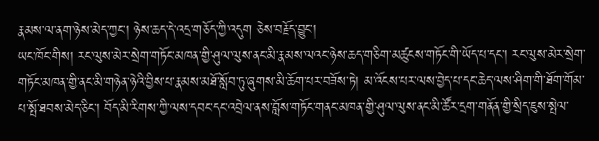རྣམས་ལ་ནག་ཉེས་མེད་ཀྱང་། ཉེས་ཆད་དེ་འདྲ་གཅོད་ཀྱི་འདུག ཅེས་བརྗོད་བྱུང་།
ཡང་ཁོང་གིས། རང་ལུས་མེར་སྲེག་གཏོང་མཁན་གྱི་ཤུལ་ལུས་ནང་མི་རྣམས་ལའང་ཉེས་ཆད་གཅིག་མཚུངས་གཏོང་གི་ཡོད་པ་དང་། རང་ལུས་མེར་སྲེག་གཏོང་མཁན་གྱི་ནང་མི་གཉེན་ཉེའི་བྱིས་པ་རྣམས་མཐོ་སློབ་ཏུ་ཞུགས་མི་ཆོག་པར་བཟོས་ཏེ། མ་འོངས་པར་ལས་བྱེད་པ་དང་ཆེད་ལས་ཤིག་གི་ཐོག་གོམ་པ་སྤོ་ཐབས་མེད་ཅིང་། བོད་མི་རིགས་ཀྱི་ལས་དབང་དང་འབྲེལ་ནས་བློས་གཏོང་གནང་མཁན་གྱི་ཤུལ་ལུས་ནང་མི་ཚོར་དྲག་གནོན་གྱི་སྲིད་ཇུས་སྤེལ་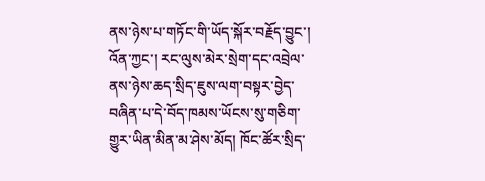ནས་ཉེས་པ་གཏོང་གི་ཡོད་སྐོར་བརྗོད་བྱུང་། འོན་ཀྱང་། རང་ལུས་མེར་སྲེག་དང་འབྲེལ་ནས་ཉེས་ཆད་སྲིད་ཇུས་ལག་བསྟར་བྱེད་བཞིན་པ་དེ་བོད་ཁམས་ཡོངས་སུ་གཅིག་གྱུར་ཡིན་མིན་མ་ཤེས་མོད། ཁོང་ཚོར་སྲིད་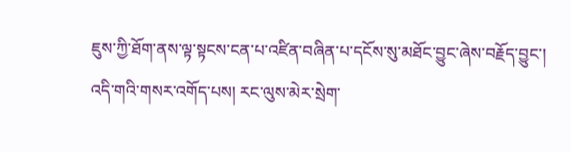ཇུས་ཀྱི་ཐོག་ནས་ལྟ་སྟངས་ངན་པ་འཛིན་བཞིན་པ་དངོས་སུ་མཐོང་བྱུང་ཞེས་བརྗོད་བྱུང་།
འདི་གའི་གསར་འགོད་པས། རང་ལུས་མེར་སྲེག་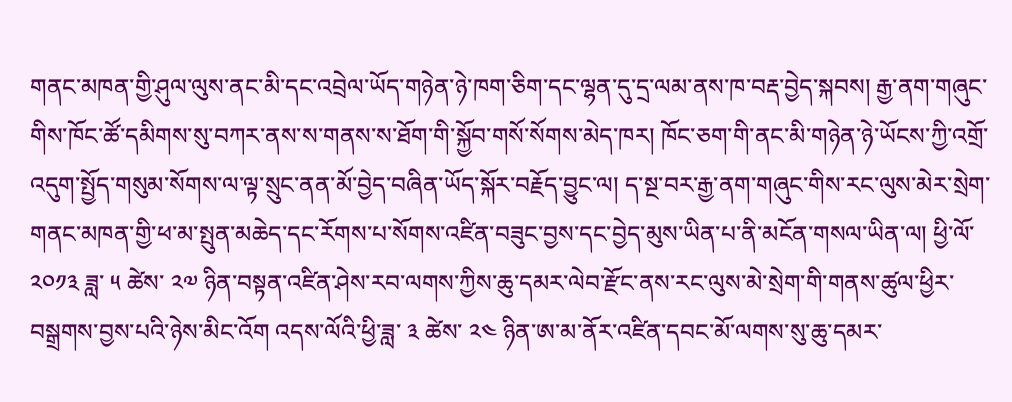གནང་མཁན་གྱི་ཤུལ་ལུས་ནང་མི་དང་འབྲེལ་ཡོད་གཉེན་ཉེ་ཁག་ཅིག་དང་ལྷན་དུ་དྲ་ལམ་ནས་ཁ་བརྡ་བྱེད་སྐབས། རྒྱ་ནག་གཞུང་གིས་ཁོང་ཚོ་དམིགས་སུ་བཀར་ནས་ས་གནས་ས་ཐོག་གི་སྐྱོབ་གསོ་སོགས་མེད་ཁར། ཁོང་ཅག་གི་ནང་མི་གཉེན་ཉེ་ཡོངས་ཀྱི་འགྲོ་འདུག་སྤྱོད་གསུམ་སོགས་ལ་ལྟ་སྲུང་ནན་མོ་བྱེད་བཞིན་ཡོད་སྐོར་བརྗོད་བྱུང་ལ། ད་སྔ་བར་རྒྱ་ནག་གཞུང་གིས་རང་ལུས་མེར་སྲེག་གནང་མཁན་གྱི་ཕ་མ་སྤུན་མཆེད་དང་རོགས་པ་སོགས་འཛིན་བཟུང་བྱས་དང་བྱེད་མུས་ཡིན་པ་ནི་མངོན་གསལ་ཡིན་ལ། ཕྱི་ལོ་ ༢༠༡༣ ཟླ་ ༥ ཚེས་ ༢༧ ཉིན་བསྟན་འཛིན་ཤེས་རབ་ལགས་ཀྱིས་ཆུ་དམར་ལེབ་རྫོང་ནས་རང་ལུས་མེ་སྲེག་གི་གནས་ཚུལ་ཕྱིར་བསྒྲགས་བྱས་པའི་ཉེས་མིང་འོག འདས་ལོའི་ཕྱི་ཟླ་ ༣ ཚེས་ ༢༤ ཉིན་ཨ་མ་ནོར་འཛིན་དབང་མོ་ལགས་སུ་ཆུ་དམར་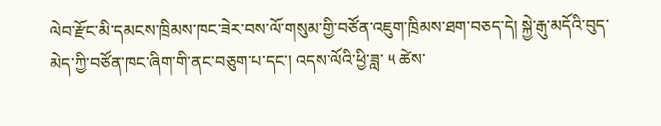ལེབ་རྫོང་མི་དམངས་ཁྲིམས་ཁང་ཟེར་བས་ལོ་གསུམ་གྱི་བཙོན་འཇུག་ཁྲིམས་ཐག་བཅད་དེ། སྐྱེ་རྒུ་མདོའི་བུད་མེད་ཀྱི་བཙོན་ཁང་ཞིག་གི་ནང་བཅུག་པ་དང་། འདས་ལོའི་ཕྱི་ཟླ་ ༥ ཚེས་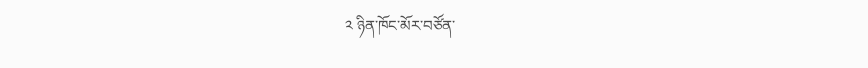༢ ཉིན་ཁོང་མོར་བཙོན་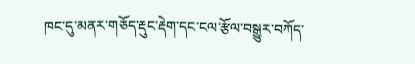ཁང་དུ་མནར་གཅོད་རྡུང་རྡེག་དང་ངལ་རྩོལ་བསྒྱུར་བཀོད་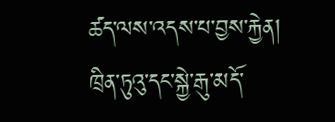ཚད་ལས་འདས་པ་བྱས་རྐྱེན། ཁྲིན་ཏུའུ་དང་སྐྱེ་རྒུ་མདོ་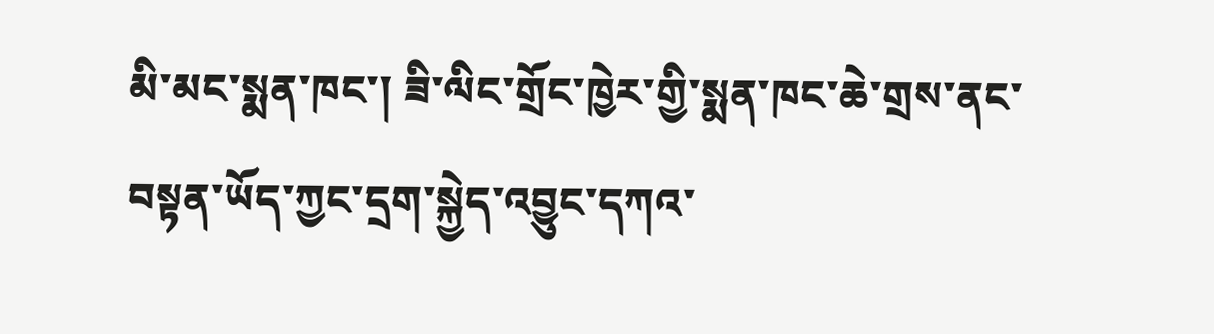མི་མང་སྨན་ཁང་། ཟི་ལིང་གྲོང་ཁྱེར་གྱི་སྨན་ཁང་ཆེ་གྲས་ནང་བསྟན་ཡོད་ཀྱང་དྲག་སྐྱེད་འབྱུང་དཀའ་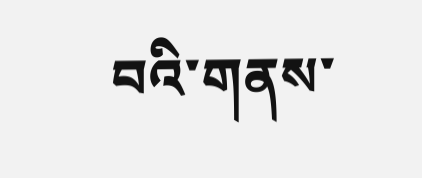བའི་གནས་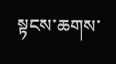སྟངས་ཆགས་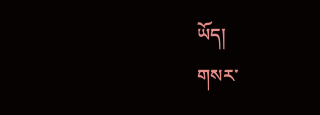ཡོད།
གསར་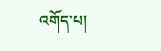འགོད་པ།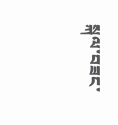སྐལ་བཟང་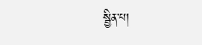སྦྱིན་པ།